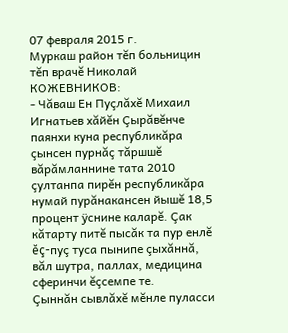07 февраля 2015 г.
Муркаш район тĕп больницин тĕп врачĕ Николай КОЖЕВНИКОВ:
- Чăваш Ен Пуçлăхĕ Михаил Игнатьев хăйĕн Çырăвĕнче паянхи куна республикăра çынсен пурнăç тăршшĕ вăрăмланнине тата 2010 çултанпа пирĕн республикăра нумай пурăнакансен йышĕ 18,5 процент ÿснине каларĕ. Çак кăтарту питĕ пысăк та пур енлĕ ĕç-пуç туса пынипе çыхăннă, вăл шутра, паллах, медицина сферинчи ĕçсемпе те.
Çыннăн сывлăхĕ мĕнле пуласси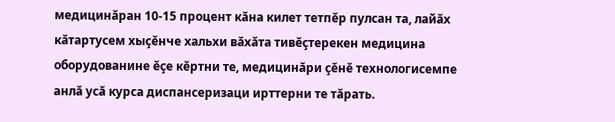медицинăран 10-15 процент кăна килет тетпĕр пулсан та, лайăх кăтартусем хыçĕнче хальхи вăхăта тивĕçтерекен медицина оборудованине ĕçе кĕртни те, медицинăри çĕнĕ технологисемпе анлă усă курса диспансеризаци ирттерни те тăрать.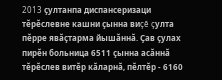2013 çултанпа диспансеризаци тĕрĕслевне кашни çынна виçĕ çулта пĕрре явăçтарма йышăннă. Çав çулах пирĕн больница 6511 çынна асăннă тĕрĕслев витĕр кăларнă, пĕлтĕр - 6160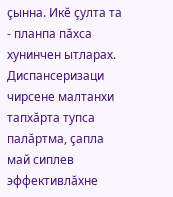çынна. Икĕ çулта та - планпа пăхса хунинчен ытларах. Диспансеризаци чирсене малтанхи тапхăрта тупса палăртма, çапла май сиплев эффективлăхне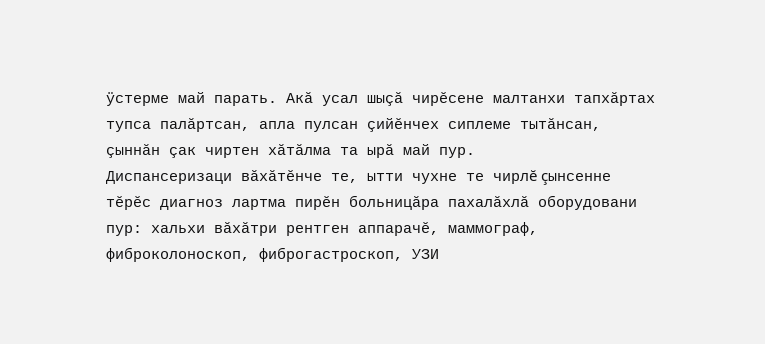ÿстерме май парать. Акă усал шыçă чирĕсене малтанхи тапхăртах тупса палăртсан, апла пулсан çийĕнчех сиплеме тытăнсан, çыннăн çак чиртен хăтăлма та ырă май пур.
Диспансеризаци вăхăтĕнче те, ытти чухне те чирлĕ çынсенне тĕрĕс диагноз лартма пирĕн больницăра пахалăхлă оборудовани пур: хальхи вăхăтри рентген аппарачĕ, маммограф, фиброколоноскоп, фиброгастроскоп, УЗИ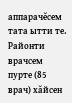аппарачĕсем тата ытти те.
Районти врачсем пурте (85 врач) хăйсен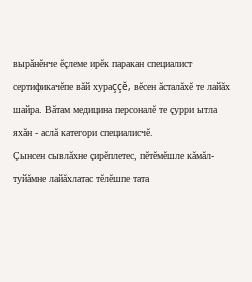вырăнĕнче ĕçлеме ирĕк паракан специалист сертификачĕпе вăй хураççĕ, вĕсен ăсталăхĕ те лайăх шайра. Вăтам медицина персоналĕ те çурри ытла яхăн - аслă категори специалисчĕ.
Çынсен сывлăхне çирĕплетес, пĕтĕмĕшле кăмăл-туйăмне лайăхлатас тĕлĕшпе тата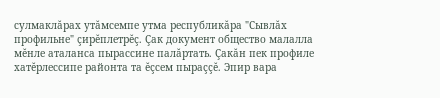сулмаклăрах утăмсемпе утма республикăра "Сывлăх профильне" çирĕплетрĕç. Çак документ общество малалла мĕнле аталанса пырассине палăртать. Çакăн пек профиле хатĕрлессипе районта та ĕçсем пыраççĕ. Эпир вара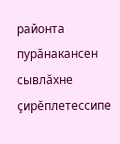районта пурăнакансен сывлăхне çирĕплетессипе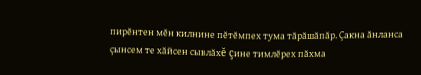пирĕнтен мĕн килнине пĕтĕмпех тума тăрăшăпăр. Çакна ăнланса çынсем те хăйсен сывлăхĕ çине тимлĕрех пăхма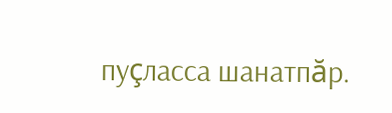пуçласса шанатпăр.